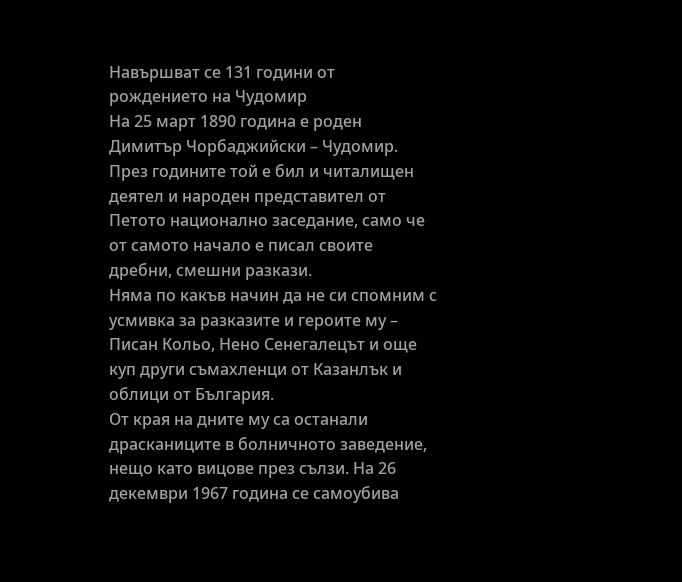Навършват се 131 години от рождението на Чудомир
На 25 март 1890 година е роден Димитър Чорбаджийски – Чудомир. През годините той е бил и читалищен деятел и народен представител от Петото национално заседание, само че от самото начало е писал своите дребни, смешни разкази.
Няма по какъв начин да не си спомним с усмивка за разказите и героите му – Писан Кольо, Нено Сенегалецът и още куп други съмахленци от Казанлък и облици от България.
От края на дните му са останали драсканиците в болничното заведение, нещо като вицове през сълзи. На 26 декември 1967 година се самоубива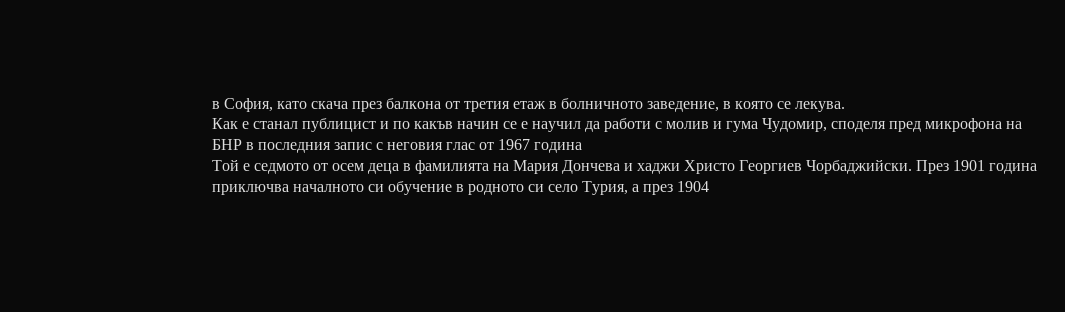в София, като скача през балкона от третия етаж в болничното заведение, в която се лекува.
Как е станал публицист и по какъв начин се е научил да работи с молив и гума Чудомир, споделя пред микрофона на БНР в последния запис с неговия глас от 1967 година
Той е седмото от осем деца в фамилията на Мария Дончева и хаджи Христо Георгиев Чорбаджийски. През 1901 година приключва началното си обучение в родното си село Турия, а през 1904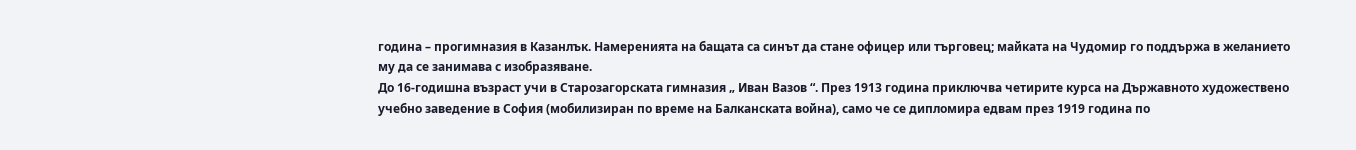година – прогимназия в Казанлък. Намеренията на бащата са синът да стане офицер или търговец; майката на Чудомир го поддържа в желанието му да се занимава с изобразяване.
До 16-годишна възраст учи в Старозагорската гимназия „ Иван Вазов “. През 1913 година приключва четирите курса на Държавното художествено учебно заведение в София (мобилизиран по време на Балканската война), само че се дипломира едвам през 1919 година по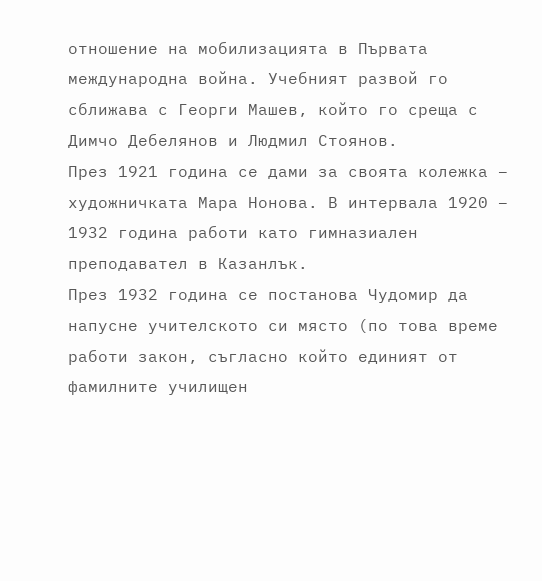отношение на мобилизацията в Първата международна война. Учебният развой го сближава с Георги Машев, който го среща с Димчо Дебелянов и Людмил Стоянов.
През 1921 година се дами за своята колежка – художничката Мара Нонова. В интервала 1920 – 1932 година работи като гимназиален преподавател в Казанлък.
През 1932 година се постанова Чудомир да напусне учителското си място (по това време работи закон, съгласно който единият от фамилните училищен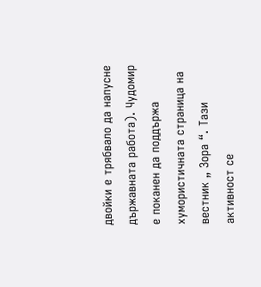двойки е трябвало да напусне държавната работа). Чудомир е поканен да поддържа хумористичната страница на вестник „ Зора “. Тази активност се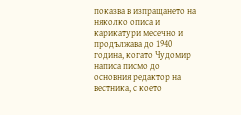показва в изпращането на няколко описа и карикатури месечно и продължава до 1940 година, когато Чудомир написа писмо до основния редактор на вестника, с което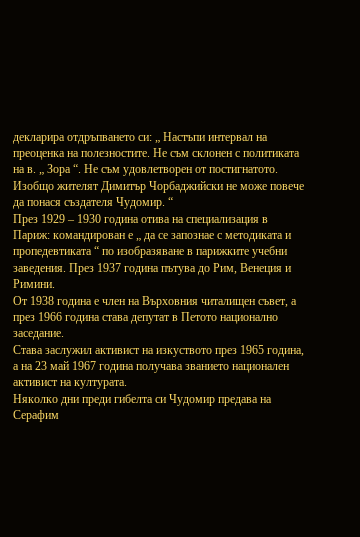декларира отдръпването си: „ Настъпи интервал на преоценка на полезностите. Не съм склонен с политиката на в. „ Зора “. Не съм удовлетворен от постигнатото. Изобщо жителят Димитър Чорбаджийски не може повече да понася създателя Чудомир. “
През 1929 – 1930 година отива на специализация в Париж: командирован е „ да се запознае с методиката и пропедевтиката “ по изобразяване в парижките учебни заведения. През 1937 година пътува до Рим, Венеция и Римини.
От 1938 година е член на Върховния читалищен съвет, а през 1966 година става депутат в Петото национално заседание.
Става заслужил активист на изкуството през 1965 година, а на 23 май 1967 година получава званието национален активист на културата.
Няколко дни преди гибелта си Чудомир предава на Серафим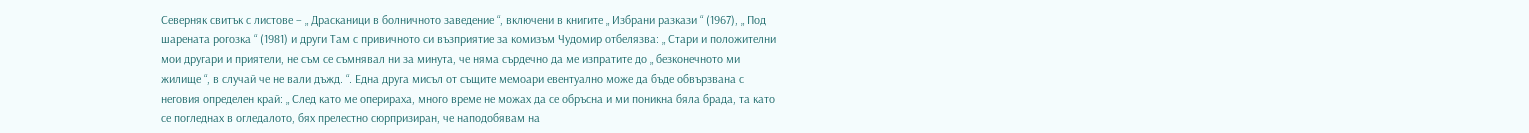Северняк свитък с листове – „ Драсканици в болничното заведение “, включени в книгите „ Избрани разкази “ (1967), „ Под шарената рогозка “ (1981) и други Там с привичното си възприятие за комизъм Чудомир отбелязва: „ Стари и положителни мои другари и приятели, не съм се съмнявал ни за минута, че няма сърдечно да ме изпратите до „ безконечното ми жилище “, в случай че не вали дъжд. “. Една друга мисъл от същите мемоари евентуално може да бъде обвързвана с неговия определен край: „ След като ме оперираха, много време не можах да се обръсна и ми поникна бяла брада, та като се погледнах в огледалото, бях прелестно сюрпризиран, че наподобявам на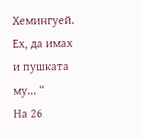Хемингуей. Ех, да имах и пушката му... “
На 26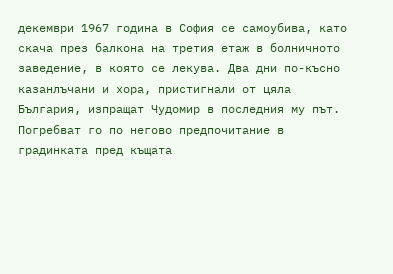декември 1967 година в София се самоубива, като скача през балкона на третия етаж в болничното заведение, в която се лекува. Два дни по-късно казанлъчани и хора, пристигнали от цяла България, изпращат Чудомир в последния му път. Погребват го по негово предпочитание в градинката пред къщата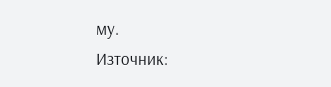му.
Източник: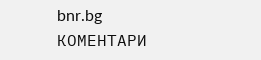bnr.bg
КОМЕНТАРИ